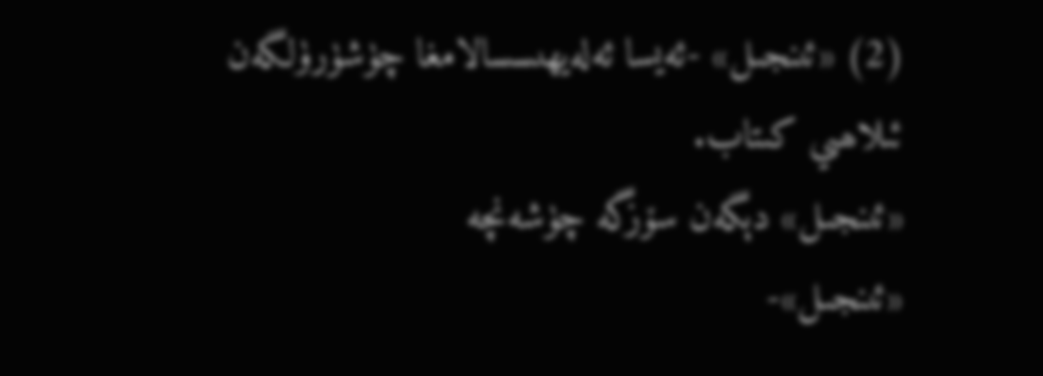(2) «ئىنجىل» -ئەيسا ئەلەيھىسسالامغا چۈشۈرۈلگەن ئىلاھىي كىتاب.
«ئىنجىل» دېگەن سۆزگە چۈشەنچە
«ئىنجىل»-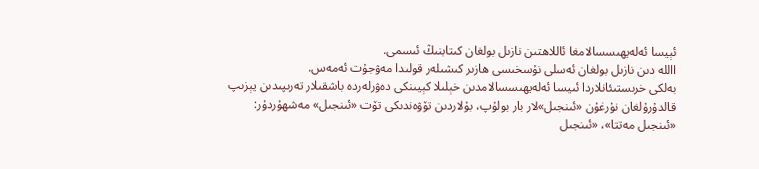ئېيسا ئەلەيھىسسالامغا ئاللاھتىن نازىل بولغان كىتابنىڭ ئىسمى.
االله دىن نازىل بولغان ئەسلى نۇسخىسى ھازىر كىشىلەر قولىدا مەۋجۇت ئەمەس.
بەلكى خرىستىئانلاردا ئىيسا ئەلەيھىسسالامدىن خېلىلا كېيىنكى دەۋرلەردە باشقىلار تەرىپىدىن يېزىپ قالدۇرۇلغان نۇرغۇن «ئىنجىل»لار بار بولۇپ، بۇلاردىن تۆۋەندىكى تۆت «ئىنجىل» مەشھۇردۇر:
«ئىنجىل مەتتا»، «ئىنجىل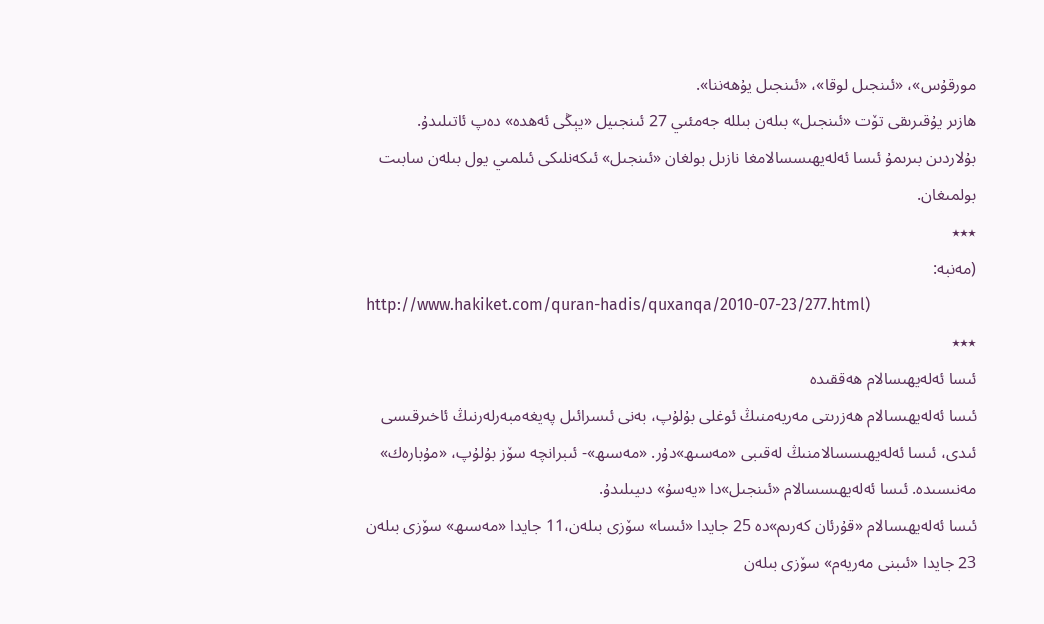مورقۇس»، «ئىنجىل لوقا»، «ئىنجىل يۇھەننا».
ھازىر يۇقىرىقى تۆت «ئىنجىل» بىلەن بىللە جەمئىي 27 ئىنجىيل «يېڭى ئەھدە» دەپ ئاتىلىدۇ.
بۇلاردىن بىرىمۇ ئىسا ئەلەيھىسسالامغا نازىل بولغان «ئىنجىل» ئىكەنلىكى ئىلمىي يول بىلەن سابىت بولمىغان.
٭٭٭
(مەنبە:
http://www.hakiket.com/quran-hadis/quxanqa/2010-07-23/277.html)
٭٭٭
ئىسا ئەلەيھىسالام ھەققىدە
ئىسا ئەلەيھىسالام ھەزرىتى مەريەمنىڭ ئوغلى بۇلۇپ، بەنى ئىسرائىل پەيغەمبەرلەرنىڭ ئاخىرقىسى ئىدى، ئىسا ئەلەيھىسسالامنىڭ لەقىبى «مەسىھ»دۇر. «مەسىھ»- ئىبرانچە سۆز بۇلۇپ، «مۇبارەك» مەنىسىدە. ئىسا ئەلەيھىسسالام «ئىنجىل»دا «يەسۇ» دىيىلىدۇ.
ئىسا ئەلەيھىسالام «قۇرئان كەرىم»دە 25 جايدا «ئىسا» سۆزى بىلەن،11 جايدا «مەسىھ» سۆزى بىلەن 23 جايدا «ئىبنى مەريەم» سۆزى بىلەن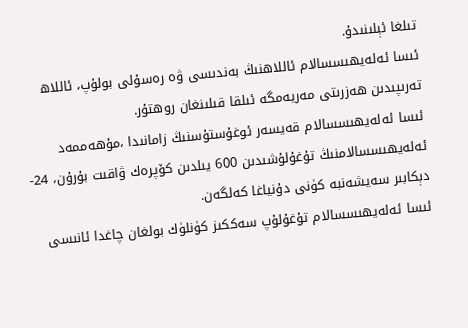تىلغا ئېلىنىدۇ.
ئىسا ئەلەيھىسسالام ئاللاھنىڭ بەندىسى ۋە رەسۇلى بولۇپ، ئاللاھ تەرىپىدىن ھەزرىتى مەريەمگە ئىلقا قىلىنغان روھتۇر.
ئىسا ئەلەيھىسسالام قەيسەر ئوغۇستۇسنىڭ زامانىدا ،مۇھەممەد ئەلەيھىسسالامنىڭ تۇغۇلۇشىدىن 600 يىلدىن كۆپرەك ۋاقىت بۇرۇن، 24-دېكابىر سەيشەنبە كۈنى دۇنياغا كەلگەن.
ئىسا ئەلەيھىسسالام تۇغۇلۇپ سەككىز كۈنلۈك بولغان چاغدا ئانىسى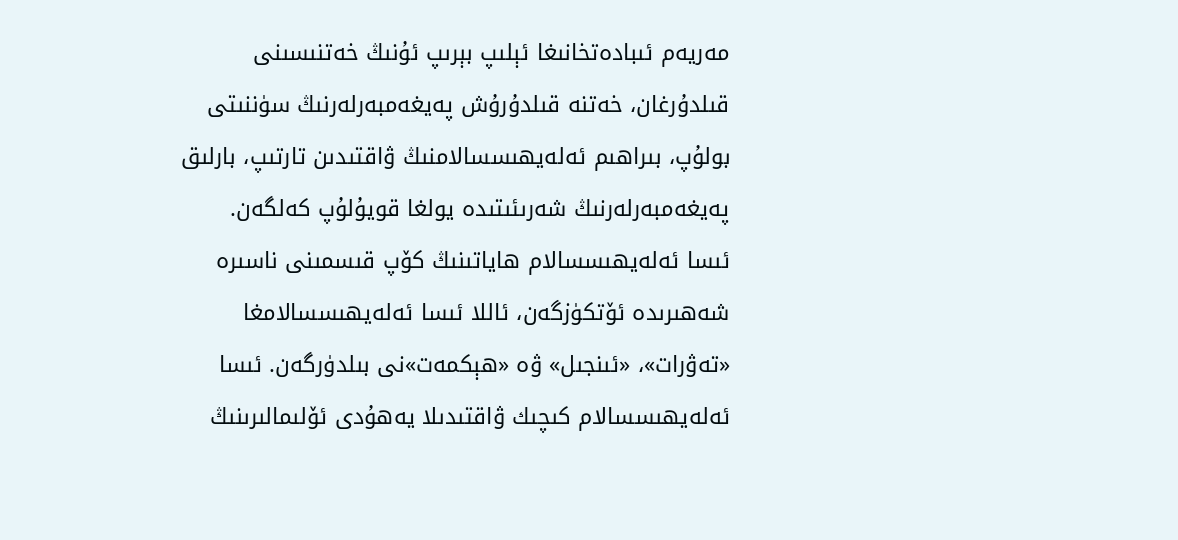مەريەم ئىبادەتخانىغا ئېلىپ بېرىپ ئۇنىڭ خەتنىسىنى قىلدۇرغان، خەتنە قىلدۇرۇش پەيغەمبەرلەرنىڭ سۈننىتى بولۇپ، بىراھىم ئەلەيھىسسالامنىڭ ۋاقتىدىن تارتىپ، بارلىق پەيغەمبەرلەرنىڭ شەرىئىتىدە يولغا قويۇلۇپ كەلگەن.
ئىسا ئەلەيھىسسالام ھاياتىنىڭ كۆپ قىسمىنى ناسىرە شەھىرىدە ئۆتكۈزگەن، ئاللا ئىسا ئەلەيھىسسالامغا «تەۋرات»، «ئىنجىل» ۋە «ھېكمەت»نى بىلدۈرگەن. ئىسا ئەلەيھىسسالام كىچىك ۋاقتىدىلا يەھۇدى ئۆلىمالىرىنىڭ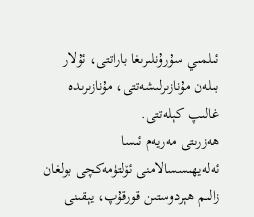ئىلمىي سۇرۇنلىرىغا باراتتى، ئۇلار بىلەن مۇنازىرلىشەتتى، مۇنازىرىدە غالىپ كېلەتتى.
ھەزرىتى مەريەم ئىسا ئەلەيھىسسالامنى ئۆلتۈمەكچى بولغان زالىم ھېردوستىن قورقۇپ، يېقىنى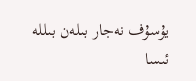يۇسۇف نەجار بىلەن بىللە ئىسا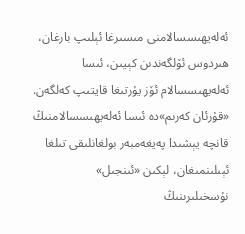ئەلەيھىسسالامنى مىسىرغا ئېلىپ بارغان، ھىردوس ئۆلگەندىن كېيىن، ئىسا ئەلەيھىسسالام ئۆز يۇرتىغا قايتىپ كەلگەن.
«قۇرئان كەرىم»دە ئىسا ئەلەيھىسسالامنىڭ قانچە يېشىدا پەيغەمبەر بولغانلىقى تىلغا ئېىلىنمىغان، لېكىن «ئىنجىل» نۇسخىلىرىنىڭ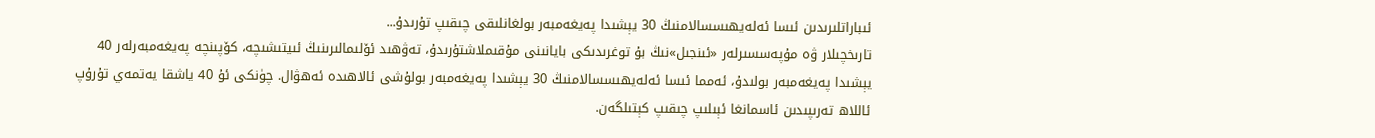ئىباراتلىرىدىن ئىسا ئەلەيھىسسالامنىڭ 30 يېشىدا پەيغەمبەر بولغانلىقى چىقىپ تۇرىدۇ...
تارىخچىلار ۋە مۇپەسسىرلەر «ئىنجىل»نىڭ بۇ توغرىدىكى بايانىنى مۇقىملاشتۇرىدۇ، تەۋھىد ئۆلىمالىرىنىڭ ئىيتىشىچە، كۆپىنچە پەيغەمبەرلەر 40 يېشىدا پەيغەمبەر بولىدۇ، ئەمما ئىسا ئەلەيھىسسالامنىڭ 30 يېشىدا پەيغەمبەر بولۇشى ئالاھىدە ئەھۋال. چۈنكى ئۇ 40 ياشقا يەتمەي تۇرۇپ ئاللاھ تەرىپىدىن ئاسمانغا ئېىلىپ چىقىپ كېتىلگەن.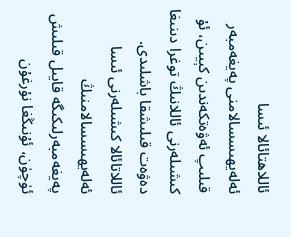ئاللاھتائالا ئىسا ئەلەيھىسسالامنى پەيغەمبەر قىلىپ ئەۋەتكەندىن كېيىن، ئۇ كىشىلەرنى ئاللانىڭ توغرا دىنىغا دەۋەت قىلىشقا باشلىدى. ئاللاتائالا كىشىلەرنى ئىسا ئەلەيھىسسالامنىڭ پەيغەمبەرلىكىگە قايىل قىلىش ئۈچۈن، ئۇنىڭغا نۇرغۇن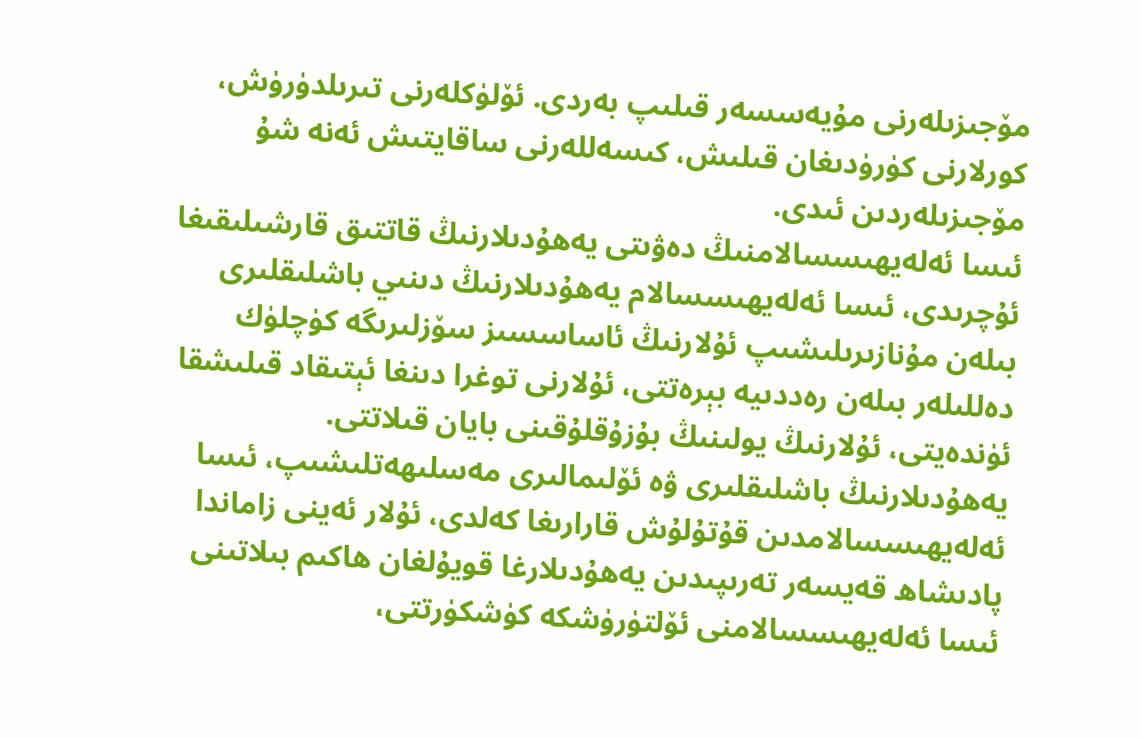مۆجىزىلەرنى مۇيەسسەر قىلىپ بەردى. ئۆلۈكلەرنى تىرىلدۈرۈش، كورلارنى كۈرۈدىغان قىلىش، كىسەللەرنى ساقايتىش ئەنە شۇ مۆجىزىلەردىن ئىدى.
ئىسا ئەلەيھىسسالامنىڭ دەۋىتى يەھۇدىلارنىڭ قاتتىق قارشىلىقىغا ئۇچرىدى، ئىسا ئەلەيھىسسالام يەھۇدىلارنىڭ دىنىي باشلىقلىرى بىلەن مۇنازىرىلىشىپ ئۇلارنىڭ ئاساسسىز سۆزلىرىگە كۈچلۈك دەللىلەر بىلەن رەددىيە بېرەتتى، ئۇلارنى توغرا دىنغا ئېتىقاد قىلىشقا ئۈندەيتى، ئۇلارنىڭ يولىنىڭ بۇزۇقلۇقىنى بايان قىلاتتى. يەھۇدىلارنىڭ باشلىقلىرى ۋە ئۆلىمالىرى مەسلىھەتلىشىپ، ئىسا ئەلەيھىسسالامدىن قۇتۇلۇش قارارىغا كەلدى، ئۇلار ئەينى زاماندا پادىشاھ قەيسەر تەرىپىدىن يەھۇدىلارغا قويۇلغان ھاكىم بىلاتىنى ئىسا ئەلەيھىسسالامنى ئۆلتۈرۈشكە كۈشكۈرتتى،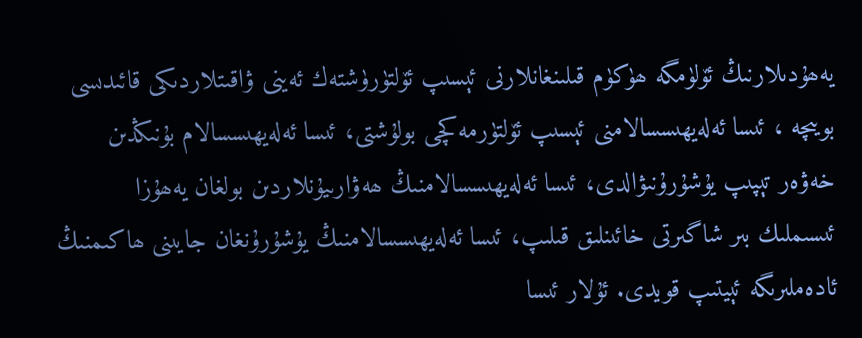يەھۇدىلارنىڭ ئۆلۈمگە ھۈكۈم قىلىنغانلارنى ئېسىپ ئۆلتۈرۈشتەك ئەينى ۋاقىتلاردىكى قائىدىسى بويىچە ، ئىسا ئەلەيھىسسالامنى ئېسىپ ئۆلتۈرمەكچى بولۇشتى، ئىسا ئەلەيھىسسالام بۇنىڭدىن خەۋەر تېپىپ يۇشۇرۇنىۋالدى، ئىسا ئەلەيھىسسالامنىڭ ھەۋارىيۇنلاردىن بولغان يەھۇزا ئىسىملىك بىر شاگىرتى خائىنلىق قىلىپ، ئىسا ئەلەيھىسسالامنىڭ يۇشۇرۇنغان جايىنى ھاكىمنىڭ ئادەملىرىگە ئېيتىپ قويدى. ئۇلار ئىسا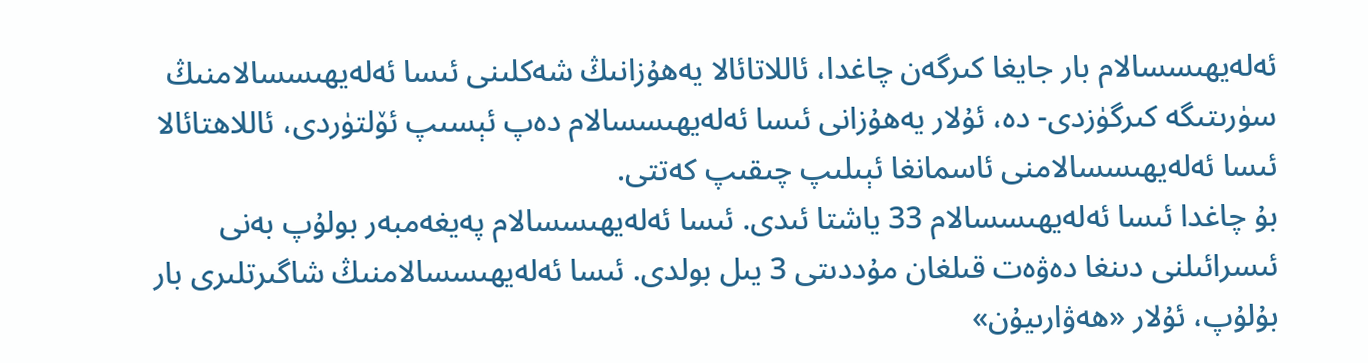ئەلەيھىسسالام بار جايغا كىرگەن چاغدا، ئاللاتائالا يەھۇزانىڭ شەكلىنى ئىسا ئەلەيھىسسالامنىڭ سۈرىتىگە كىرگۈزدى- دە، ئۇلار يەھۇزانى ئىسا ئەلەيھىسسالام دەپ ئېسىپ ئۆلتۈردى، ئاللاھتائالا ئىسا ئەلەيھىسسالامنى ئاسمانغا ئېىلىپ چىقىپ كەتتى.
بۇ چاغدا ئىسا ئەلەيھىسسالام 33 ياشتا ئىدى. ئىسا ئەلەيھىسسالام پەيغەمبەر بولۇپ بەنى ئىسرائىلنى دىنغا دەۋەت قىلغان مۇددىتى 3 يىل بولدى. ئىسا ئەلەيھىسسالامنىڭ شاگىرتلىرى بار بۇلۇپ، ئۇلار «ھەۋارىيۇن»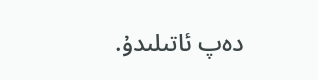دەپ ئاتىلىدۇ.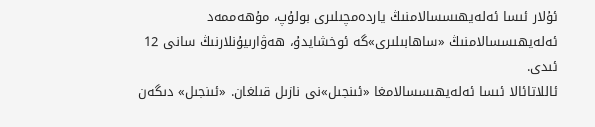ئۇلار ئىسا ئەلەيھىسسالامنىڭ ياردەمچىلىرى بولۇپ، مۇھەممەد ئەلەيھىسسالامنىڭ «ساھابىلىرى»گە ئوخشايدۇ، ھەۋارىيۇنلارنىڭ سانى 12 ئىدى.
ئاللاتائالا ئىسا ئەلەيھىسسالامغا «ئىنجىل»نى نازىل قىلغان. «ئىنجىل» دىگەن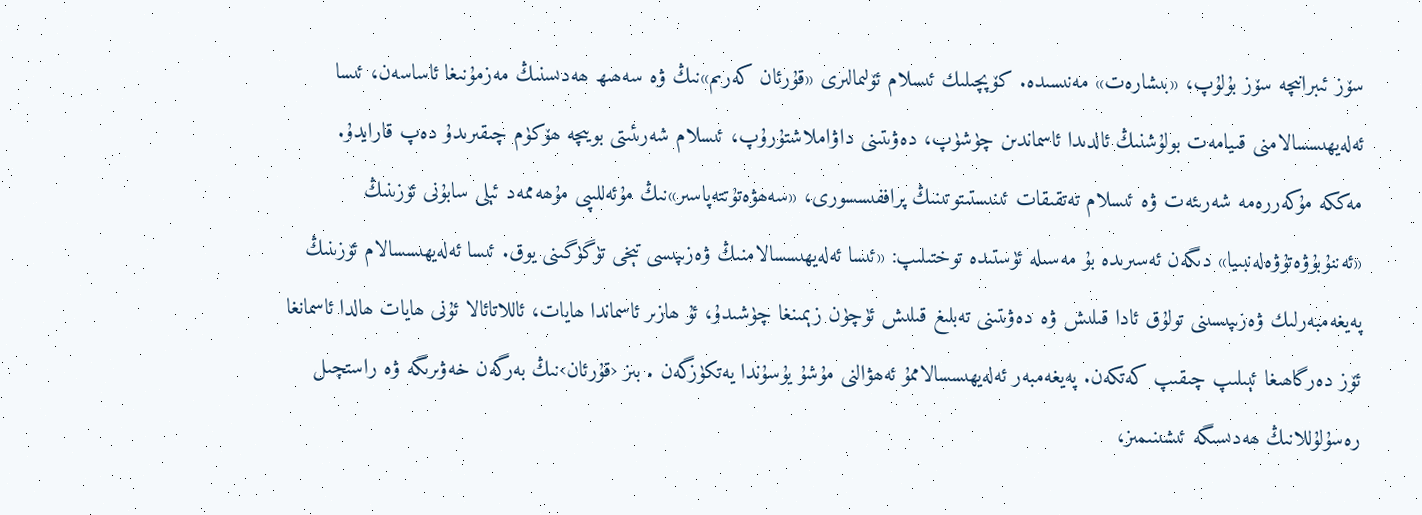سۆز ئىبرانىچە سۆز بۇلۇپ، «بىشارەت» مەنىسىدە. كۆپچىلىك ئىسلام ئۆلىمالىرى «قۇرئان كەرىم»نىڭ ۋە سەھىھ ھەدىسنىڭ مەزمۇنىغا ئاساسەن، ئىسا ئەلەيھىسسالامنى قىيامەت بولۇشنىڭ ئالدىدا ئاسماندىن چۈشۈپ، دەۋىتىنى داۋاملاشتۇرۇپ، ئىسلام شەرىئىتى بويىچە ھۆكۈم چىقىرىدۇ دەپ قارايدۇ.
مەككە مۇكەررەمە شەرىئەت ۋە ئىسلام تەتقىقات ئىنىستىتوتىنىڭ پراففىسسورى، «سەھۋەتۇتتەپاسىر»نىڭ مۇئەللىپى مۇھەممەد ئېلى سابۇنى ئۆزىنىڭ «ئەننۇبۇۋەتۇۋەلەنبىيا» دىگەن ئەسىرىدە بۇ مەسىلە ئۈستىدە توختىلىپ: «ئىسا ئەلەيھىسسالامنىڭ ۋەزىپىسى تېخى تۈگۈگىنى يوق. ئىسا ئەلەيھىسسالام ئۆزىنىڭ پەيغەمبەرلىك ۋەزىپىسىنى تولۇق ئادا قىلىش ۋە دەۋىتىنى تەبلىغ قىلىش ئۈچۈن زېمىنغا چۈشىدۇ، ئۇ ھازىر ئاسماندا ھايات، ئاللاتائالا ئۇنى ھايات ھالدا ئاسمانغا ئۆز دەرگاھىغا ئېىلىپ چىقىپ كەتكەن. پەيغەمبەر ئەلەيھىسسالاممۇ ئەھۋالنى مۇشۇ يۇسۇندا يەتكۈزگەن . بىز ‹قۇرئان›نىڭ بەرگەن خەۋىرىگە ۋە راستچىل رەسۇلۇللانىڭ ھەدىسىگە ئىشىنىمىز،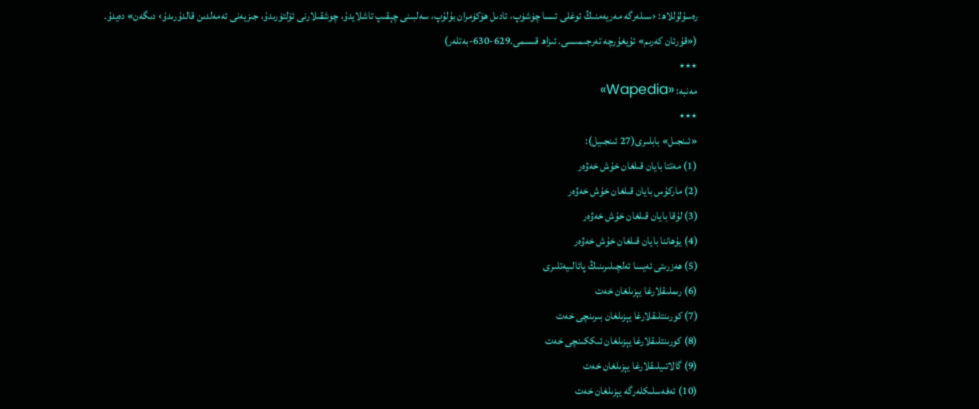رەسۇلۇللاھ: ‹سىلەرگە مەريەمنىڭ ئوغلى ئىسا چۈشۈپ، ئادىل ھۆكۈمران بۇلۇپ، سەلبىنى چېقىپ تاشلايدۇ، چوشقىلارنى ئۆلتۈرىدۇ، جىزيەنى ئەمەلدىن قالدۇرىدۇ› دىگەن» دەيدۇ.
(«قۇرئان كەرىم» ئۇيغۇرچە تەرجىمىسى. ئىزاھ قىسمى.629-630-بەتلەر)
٭٭٭
مەنبە: «Wapedia»
٭٭٭
«ئىنجىل» بابلىرى(27 ئىنجىيل):
(1) مەتتا بايان قىلغان خۇش خەۋەر
(2) ماركۇس بايان قىلغان خۇش خەۋەر
(3) لۇقا بايان قىلغان خۇش خەۋەر
(4) يۇھاننا بايان قىلغان خۇش خەۋەر
(5) ھەزرىتى ئەيسا ئەلچىلىرىنىڭ پائالىيەتلىرى
(6) رىملىقلارغا يېزىلغان خەت
(7) كورىنتلىقلارغا يېزىلغان بىرىنچى خەت
(8) كورىنتلىقلارغا يېزىلغان ئىككىنچى خەت
(9) گالاتىيلىقلارغا يېزىلغان خەت
(10) ئەفەسلىكلەرگە يېزىلغان خەت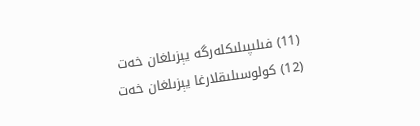(11) فىلىپىلىكلەرگە يېزىلغان خەت
(12) كولوسىلىقلارغا يېزىلغان خەت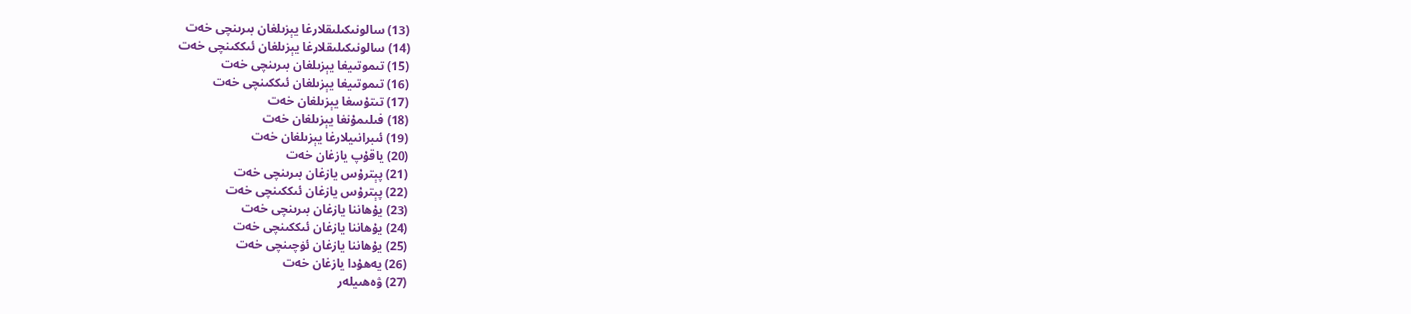(13) سالونىكىلىقلارغا يېزىلغان بىرىنچى خەت
(14) سالونىكىلىقلارغا يېزىلغان ئىككىنچى خەت
(15) تىموتىيغا يېزىلغان بىرىنچى خەت
(16) تىموتىيغا يېزىلغان ئىككىنچى خەت
(17) تىتۇسغا يېزىلغان خەت
(18) فىلىمۇنغا يېزىلغان خەت
(19) ئىبرانىيلارغا يېزىلغان خەت
(20) ياقۇپ يازغان خەت
(21) پېترۇس يازغان بىرىنچى خەت
(22) پېترۇس يازغان ئىككىنچى خەت
(23) يۇھاننا يازغان بىرىنچى خەت
(24) يۇھاننا يازغان ئىككىنچى خەت
(25) يۇھاننا يازغان ئۈچىنچى خەت
(26) يەھۇدا يازغان خەت
(27) ۋەھىيلەر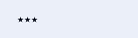٭٭٭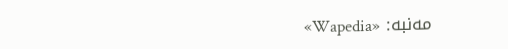مەنبە: «Wapedia»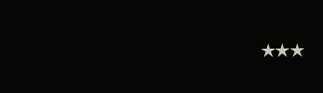٭٭٭